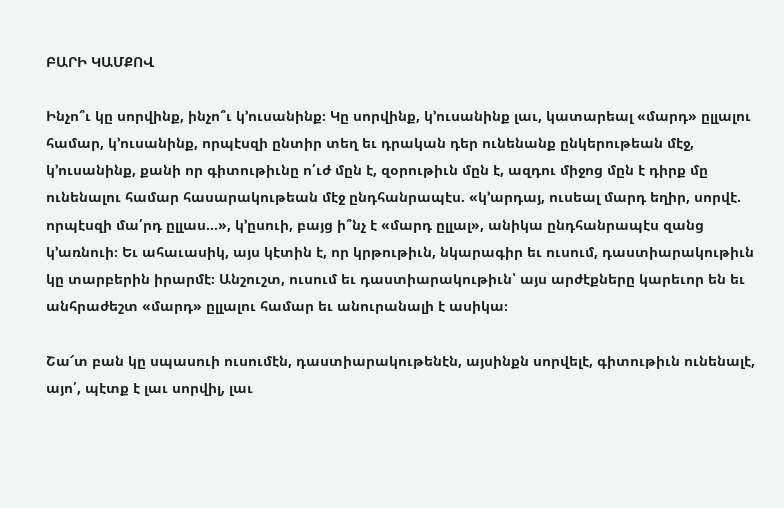ԲԱՐԻ ԿԱՄՔՈՎ

Ինչո՞ւ կը սորվինք, ինչո՞ւ կ՚ուսանինք։ Կը սորվինք, կ՚ուսանինք լաւ, կատարեալ «մարդ» ըլլալու համար, կ՚ուսանինք, որպէսզի ընտիր տեղ եւ դրական դեր ունենանք ընկերութեան մէջ, կ՚ուսանինք, քանի որ գիտութիւնը ո՛ւժ մըն է, զօրութիւն մըն է, ազդու միջոց մըն է դիրք մը ունենալու համար հասարակութեան մէջ ընդհանրապէս. «կ՚արդայ, ուսեալ մարդ եղիր, սորվէ. որպէսզի մա՛րդ ըլլաս…», կ՚ըսուի, բայց ի՞նչ է «մարդ ըլլալ», անիկա ընդհանրապէս զանց կ՚առնուի։ Եւ ահաւասիկ, այս կէտին է, որ կրթութիւն, նկարագիր եւ ուսում, դաստիարակութիւն կը տարբերին իրարմէ։ Անշուշտ, ուսում եւ դաստիարակութիւն՝ այս արժէքները կարեւոր են եւ անհրաժեշտ «մարդ» ըլլալու համար եւ անուրանալի է ասիկա։

Շա՜տ բան կը սպասուի ուսումէն, դաստիարակութենէն, այսինքն սորվելէ, գիտութիւն ունենալէ, այո՛, պէտք է լաւ սորվիլ, լաւ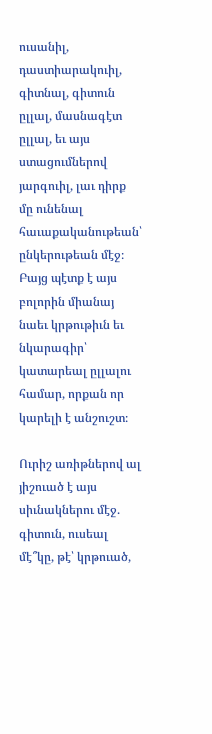ուսանիլ, դաստիարակուիլ, գիտնալ, գիտուն ըլլալ, մասնագէտ ըլլալ, եւ այս ստացումներով յարգուիլ, լաւ դիրք մը ունենալ հաւաքականութեան՝ ընկերութեան մէջ։ Բայց պէտք է այս բոլորին միանայ նաեւ կրթութիւն եւ նկարագիր՝ կատարեալ ըլլալու համար, որքան որ կարելի է անշուշտ։

Ուրիշ առիթներով ալ յիշուած է այս սիւնակներու մէջ. գիտուն, ուսեալ մէ՞կը, թէ՝ կրթուած,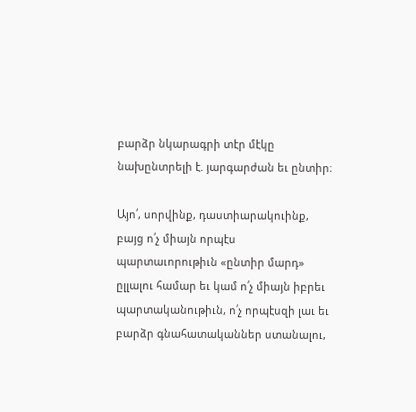բարձր նկարագրի տէր մէկը նախընտրելի է. յարգարժան եւ ընտիր։

Այո՛, սորվինք, դաստիարակուինք, բայց ո՛չ միայն որպէս պարտաւորութիւն «ընտիր մարդ» ըլլալու համար եւ կամ ո՛չ միայն իբրեւ պարտականութիւն, ո՛չ որպէսզի լաւ եւ բարձր գնահատականներ ստանալու,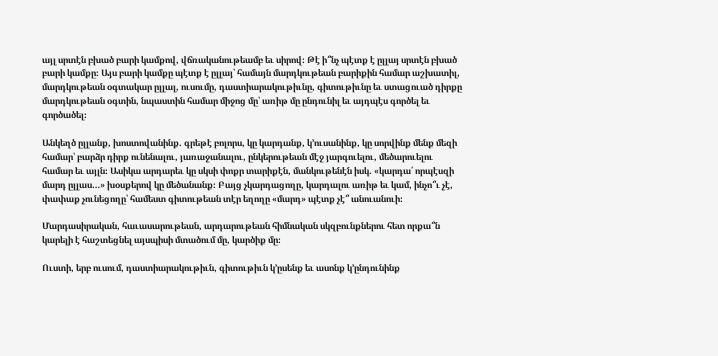այլ սրտէն բխած բարի կամքով, վճռականութեամբ եւ սիրով։ Թէ ի՞նչ պէտք է ըլլայ սրտէն բխած բարի կամքը։ Այս բարի կամքը պէտք է ըլլայ՝ համայն մարդկութեան բարիքին համար աշխատիլ, մարդկութեան օգտակար ըլլալ, ուսումը, դաստիարակութիւնը, գիտութիւնը եւ ստացուած դիրքը մարդկութեան օգտին, նպաստին համար միջոց մը՝ առիթ մը ընդունիլ եւ այդպէս գործել եւ գործածել։

Անկեղծ ըլլանք, խոստովանինք. գրեթէ բոլորս, կը կարդանք, կ՚ուսանինք, կը սորվինք մենք մեզի համար՝ բարձր դիրք ունենալու, յառաջանալու, ընկերութեան մէջ յարգուելու, մեծարուելու համար եւ այլն։ Ասիկա արդարեւ կը սկսի փոքր տարիքէն, մանկութենէն իսկ. «կարդա՛ որպէսզի մարդ ըլլաս…» խօսքերով կը մեծանանք։ Բայց չկարդացողը, կարդալու առիթ եւ կամ, ինչո՞ւ չէ, փափաք չունեցողը՝ համեստ գիտութեան տէր եղողը «մարդ» պէտք չէ՞ անուանուի։

Մարդասիրական, հաւասարութեան, արդարութեան հիմնական սկզբունքներու հետ որքա՞ն կարելի է հաշտեցնել այսպիսի մտածում մը, կարծիք մը։

Ուստի, երբ ուսում, դաստիարակութիւն, գիտութիւն կ՚ըսենք եւ ասոնք կ՚ընդունինք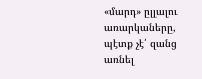«մարդ» ըլլալու առարկաները, պէտք չէ՛ զանց առնել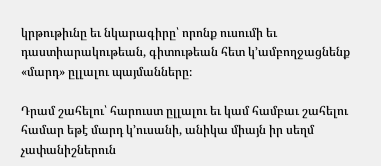կրթութիւնը եւ նկարագիրը՝ որոնք ուսումի եւ դաստիարակութեան, գիտութեան հետ կ՚ամբողջացնենք «մարդ» ըլլալու պայմանները։

Դրամ շահելու՝ հարուստ ըլլալու եւ կամ համբաւ շահելու համար եթէ մարդ կ՚ուսանի, անիկա միայն իր սեղմ չափանիշներուն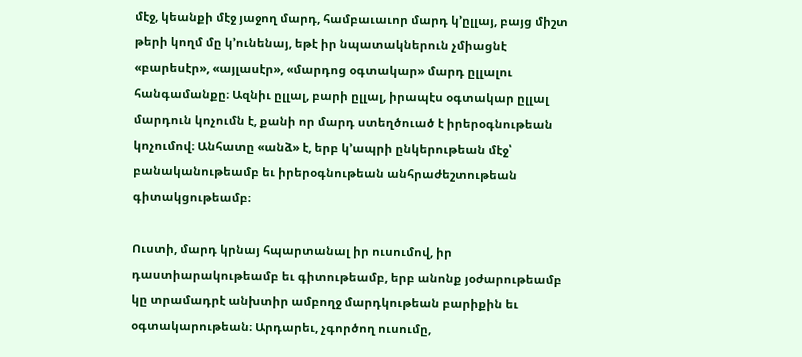մէջ, կեանքի մէջ յաջող մարդ, համբաւաւոր մարդ կ՚ըլլայ, բայց միշտ թերի կողմ մը կ՚ունենայ, եթէ իր նպատակներուն չմիացնէ «բարեսէր», «այլասէր», «մարդոց օգտակար» մարդ ըլլալու հանգամանքը։ Ազնիւ ըլլալ, բարի ըլլալ, իրապէս օգտակար ըլլալ մարդուն կոչումն է, քանի որ մարդ ստեղծուած է իրերօգնութեան կոչումով։ Անհատը «անձ» է, երբ կ՚ապրի ընկերութեան մէջ՝ բանականութեամբ եւ իրերօգնութեան անհրաժեշտութեան գիտակցութեամբ։

Ուստի, մարդ կրնայ հպարտանալ իր ուսումով, իր դաստիարակութեամբ եւ գիտութեամբ, երբ անոնք յօժարութեամբ կը տրամադրէ անխտիր ամբողջ մարդկութեան բարիքին եւ օգտակարութեան։ Արդարեւ, չգործող ուսումը,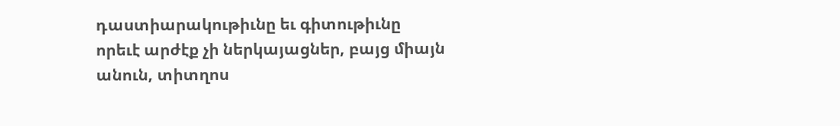դաստիարակութիւնը եւ գիտութիւնը որեւէ արժէք չի ներկայացներ, բայց միայն անուն, տիտղոս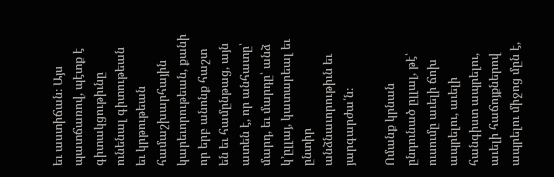եւ աստիճան։ Այս պատճառով, պէտք է գիտակցութիւնը ունենալ գիտութեան եւ կրթութեան համաշխարհային կարեւորութեան, քանի որ երբ անոնք հաշտ են եւ համընթաց, այն ատեն է, որ անհատը՝ մարդ, եւ մարդը՝ անձ կ՚ըլլայ, կատարեալ եւ ընտիր անձնաւորութիւն եւ յարգարժա՛ն։

Ոմանք կրնան ընդունած ըլլալ, թէ՝ ուսումը աւելի ճոխ ապրելու, աւելի հանգիստ ապրելու, աւելի հաճոյքներով ապրելու միջոց մըն է,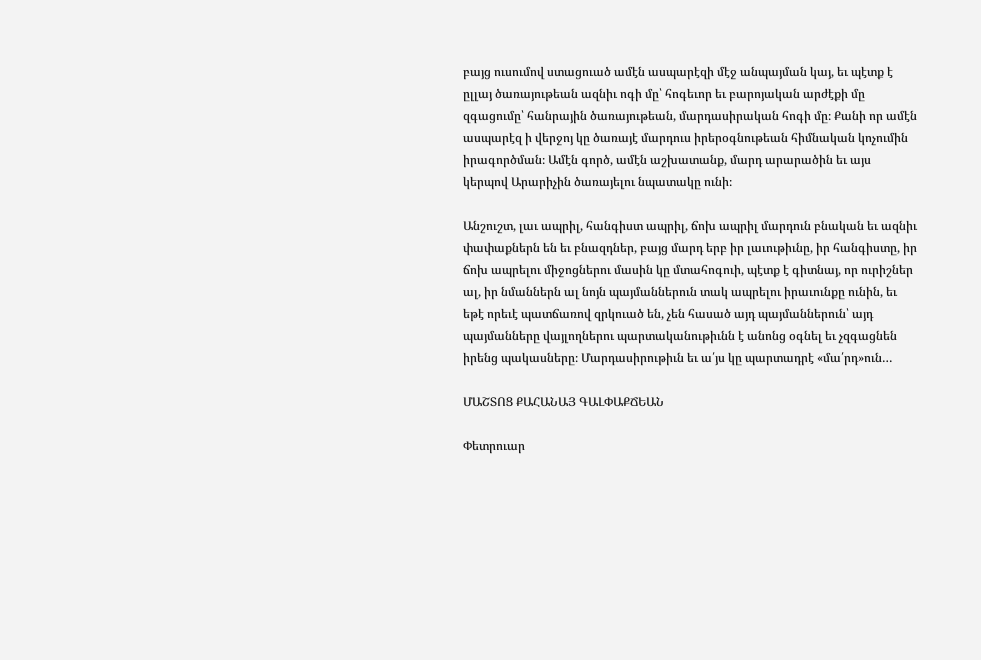բայց ուսումով ստացուած ամէն ասպարէզի մէջ անպայման կայ, եւ պէտք է ըլլայ ծառայութեան ազնիւ ոգի մը՝ հոգեւոր եւ բարոյական արժէքի մը զգացումը՝ հանրային ծառայութեան, մարդասիրական հոգի մը։ Քանի որ ամէն ասպարէզ ի վերջոյ կը ծառայէ մարդուս իրերօգնութեան հիմնական կոչումին իրագործման։ Ամէն գործ, ամէն աշխատանք, մարդ արարածին եւ այս կերպով Արարիչին ծառայելու նպատակը ունի։

Անշուշտ, լաւ ապրիլ, հանգիստ ապրիլ, ճոխ ապրիլ մարդուն բնական եւ ազնիւ փափաքներն են եւ բնազդներ, բայց մարդ երբ իր լաւութիւնը, իր հանգիստը, իր ճոխ ապրելու միջոցներու մասին կը մտահոգուի, պէտք է գիտնայ, որ ուրիշներ ալ, իր նմաններն ալ նոյն պայմաններուն տակ ապրելու իրաւունքը ունին, եւ եթէ որեւէ պատճառով զրկուած են, չեն հասած այդ պայմաններուն՝ այդ պայմանները վայլողներու պարտականութիւնն է անոնց օգնել եւ չզգացնեն իրենց պակասները։ Մարդասիրութիւն եւ ա՛յս կը պարտադրէ «մա՛րդ»ուն…

ՄԱՇՏՈՑ ՔԱՀԱՆԱՅ ԳԱԼՓԱՔՃԵԱՆ

Փետրուար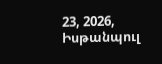23, 2026, Իսթանպուլ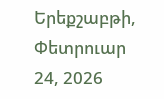Երեքշաբթի, Փետրուար 24, 2026